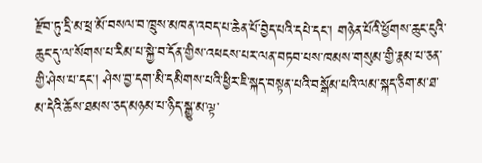རྫོབ་ཏུ་དྲི་མ་ཕྲ་མོ་བསལ་བ་ཁྲུས་མཁན་འབད་པ་ཆེན་པོ་བྱེད་པའི་དཔེ་དང་། གཉེན་པོའི་ཕྱོགས་ཆུང་ངུའི་ཆུང་དུ་ལ་སོགས་པ་རིམ་པ་སྐྱེ་བ་དོན་གྱིས་འཕངས་པར་ལན་བཏབ་པས་ཁམས་གསུམ་གྱི་རྣམ་པ་ཅན་གྱི་ཤེས་པ་དང་། ཤེས་བྱ་དག་མི་དམིགས་པའི་ཕྱིར་ཇི་སྐད་བསྟན་པའི་བསྒོམ་པའི་ལམ་སྐད་ཅིག་མ་ཐ་མ་དེའི་ཆོས་ཐམས་ཅད་མཉམ་པ་ཉིད་སྒྱུ་མ་ལྟ་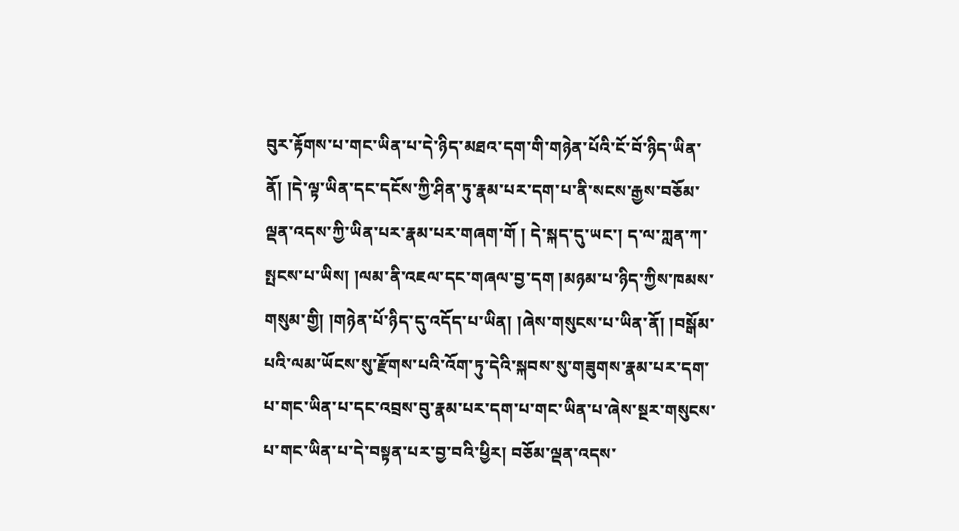བུར་རྟོགས་པ་གང་ཡིན་པ་དེ་ཉིད་མཐའ་དག་གི་གཉེན་པོའི་ངོ་བོ་ཉིད་ཡིན་ནོ། །དེ་ལྟ་ཡིན་དང་དངོས་ཀྱི་ཤིན་ཏུ་རྣམ་པར་དག་པ་ནི་སངས་རྒྱས་བཅོམ་ལྡན་འདས་ཀྱི་ཡིན་པར་རྣམ་པར་གཞག་གོ ། དེ་སྐད་དུ་ཡང་། ད་ལ་ཀླན་ཀ་སྤངས་པ་ཡིས། །ལམ་ནི་འཇལ་དང་གཞལ་བྱ་དག །མཉམ་པ་ཉིད་ཀྱིས་ཁམས་གསུམ་གྱི། །གཉེན་པོ་ཉིད་དུ་འདོད་པ་ཡིན། །ཞེས་གསུངས་པ་ཡིན་ནོ། །བསྒོམ་པའི་ལམ་ཡོངས་སུ་རྫོགས་པའི་འོག་ཏུ་དེའི་སྐབས་སུ་གཟུགས་རྣམ་པར་དག་པ་གང་ཡིན་པ་དང་འབྲས་བུ་རྣམ་པར་དག་པ་གང་ཡིན་པ་ཞེས་སྔར་གསུངས་པ་གང་ཡིན་པ་དེ་བསྟན་པར་བྱ་བའི་ཕྱིར། བཅོམ་ལྡན་འདས་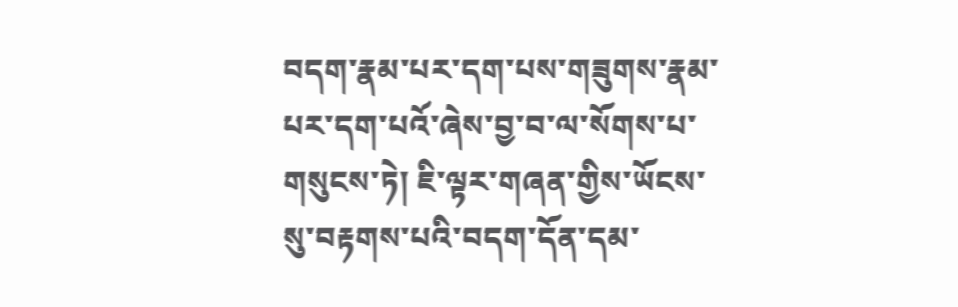བདག་རྣམ་པར་དག་པས་གཟུགས་རྣམ་པར་དག་པའོ་ཞེས་བྱ་བ་ལ་སོགས་པ་གསུངས་ཏེ། ཇི་ལྟར་གཞན་གྱིས་ཡོངས་སུ་བརྟགས་པའི་བདག་དོན་དམ་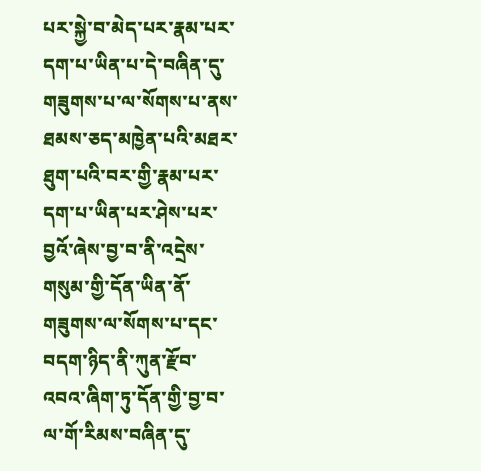པར་སྐྱེ་བ་མེད་པར་རྣམ་པར་དག་པ་ཡིན་པ་དེ་བཞིན་དུ་གཟུགས་པ་ལ་སོགས་པ་ནས་ཐམས་ཅད་མཁྱེན་པའི་མཐར་ཐུག་པའི་བར་གྱི་རྣམ་པར་དག་པ་ཡིན་པར་ཤེས་པར་བྱའོ་ཞེས་བྱ་བ་ནི་འདྲེས་གསུམ་གྱི་དོན་ཡིན་ནོ་གཟུགས་ལ་སོགས་པ་དང་བདག་ཉིད་ནི་ཀུན་རྫོབ་འབའ་ཞིག་ཏུ་དོན་གྱི་བྱ་བ་ལ་གོ་རིམས་བཞིན་དུ་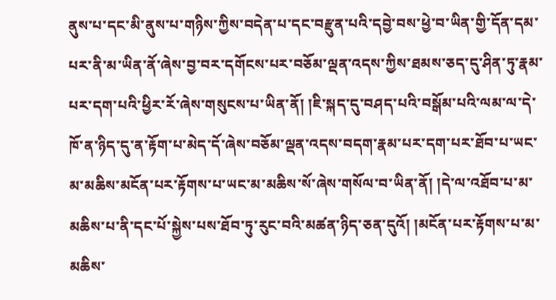ནུས་པ་དང་མི་ནུས་པ་གཉིས་ཀྱིས་བདེན་པ་དང་བརྫུན་པའི་དབྱེ་བས་ཕྱེ་བ་ཡིན་གྱི་དོན་དམ་པར་ནི་མ་ཡིན་ནོ་ཞེས་བྱ་བར་དགོངས་པར་བཅོམ་ལྡན་འདས་ཀྱིས་ཐམས་ཅད་དུ་ཤིན་ཏུ་རྣམ་པར་དག་པའི་ཕྱིར་རོ་ཞེས་གསུངས་པ་ཡིན་ནོ། །ཇི་སྐད་དུ་བཤད་པའི་བསྒོམ་པའི་ལམ་ལ་དེ་ཁོ་ན་ཉིད་དུ་ན་རྟོག་པ་མེད་དོ་ཞེས་བཅོམ་ལྡན་འདས་བདག་རྣམ་པར་དག་པར་ཐོབ་པ་ཡང་མ་མཆིས་མངོན་པར་རྟོགས་པ་ཡང་མ་མཆིས་སོ་ཞེས་གསོལ་བ་ཡིན་ནོ། །དེ་ལ་འཐོབ་པ་མ་མཆིས་པ་ནི་དང་པོ་སྐྱེས་པས་ཐོབ་ཏུ་རུང་བའི་མཚན་ཉིད་ཅན་དུའོ། །མངོན་པར་རྟོགས་པ་མ་མཆིས་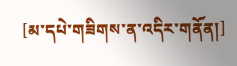[མ་དཔེ་གཟིགས་ན་འདིར་གནོན།]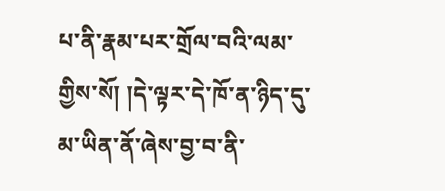པ་ནི་རྣམ་པར་གྲོལ་བའི་ལམ་གྱིས་སོ། །དེ་ལྟར་དེ་ཁོ་ན་ཉིད་དུ་མ་ཡིན་ནོ་ཞེས་བྱ་བ་ནི་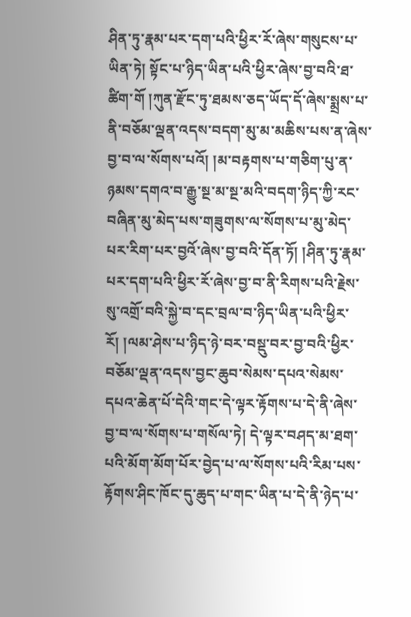ཤིན་ཏུ་རྣམ་པར་དག་པའི་ཕྱིར་རོ་ཞེས་གསུངས་པ་ཡིན་ཏེ། སྟོང་པ་ཉིད་ཡིན་པའི་ཕྱིར་ཞེས་བྱ་བའི་ཐ་ཚིག་གོ །ཀུན་རྫོང་ཏུ་ཐམས་ཅད་ཡོད་དོ་ཞེས་སྨྲས་པ་ནི་བཅོམ་ལྡན་འདས་བདག་མུ་མ་མཆིས་པས་ན་ཞེས་བྱ་བ་ལ་སོགས་པའོ། །མ་བརྟགས་པ་གཅིག་པུ་ན་ཉམས་དགའ་བ་རྒྱུ་སྔ་མ་སྔ་མའི་བདག་ཉིད་ཀྱི་རང་བཞིན་མུ་མེད་པས་གཟུགས་ལ་སོགས་པ་མུ་མེད་པར་རིག་པར་བྱའོ་ཞེས་བྱ་བའི་དོན་ཏོ། །ཤིན་ཏུ་རྣམ་པར་དག་པའི་ཕྱིར་རོ་ཞེས་བྱ་བ་ནི་རིགས་པའི་རྗེས་སུ་འགྲོ་བའི་སྐྱེ་བ་དང་བྲལ་བ་ཉིད་ཡིན་པའི་ཕྱིར་རོ། །ལམ་ཤེས་པ་ཉིད་ཉེ་བར་བསྡུ་བར་བྱ་བའི་ཕྱིར་བཅོམ་ལྡན་འདས་བྱང་ཆུབ་སེམས་དཔའ་སེམས་དཔའ་ཆེན་པོ་དེའི་གང་དེ་ལྟར་རྟོགས་པ་དེ་ནི་ཞེས་བྱ་བ་ལ་སོགས་པ་གསོལ་ཏེ། དེ་ལྟར་བཤད་མ་ཐག་པའི་མོག་མོག་པོར་བྱེད་པ་ལ་སོགས་པའི་རིམ་པས་རྟོགས་ཤིང་ཁོང་དུ་ཆུད་པ་གང་ཡིན་པ་དེ་ནི་ཉེད་པ་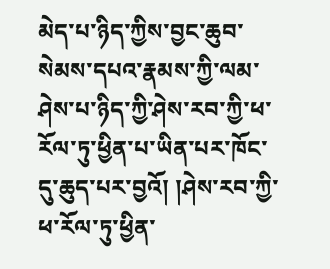མེད་པ་ཉིད་ཀྱིས་བྱང་ཆུབ་སེམས་དཔའ་རྣམས་ཀྱི་ལམ་ཤེས་པ་ཉིད་ཀྱི་ཤེས་རབ་ཀྱི་ཕ་རོལ་ཏུ་ཕྱིན་པ་ཡིན་པར་ཁོང་དུ་ཆུད་པར་བྱའོ། །ཤེས་རབ་ཀྱི་ཕ་རོལ་ཏུ་ཕྱིན་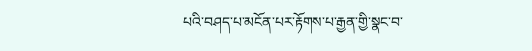པའི་བཤད་པ་མངོན་པར་རྟོགས་པ་རྒྱན་གྱི་སྣང་བ་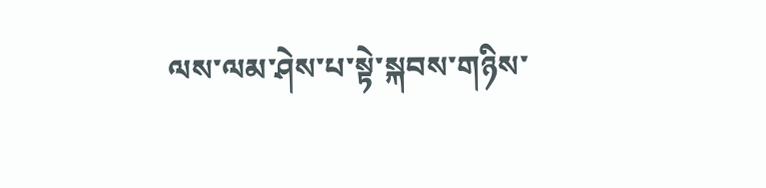ལས་ལམ་ཤེས་པ་སྟེ་སྐབས་གཉིས་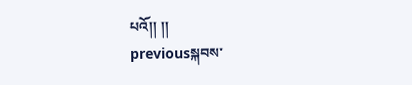པའོ།། །།
previousསྐབས་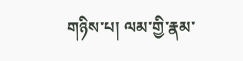གཉིས་པ། ལམ་གྱི་རྣམ་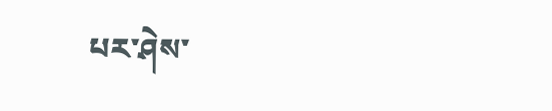པར་ཤེས་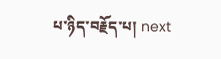པ་ཉིད་བརྗོད་པ། next